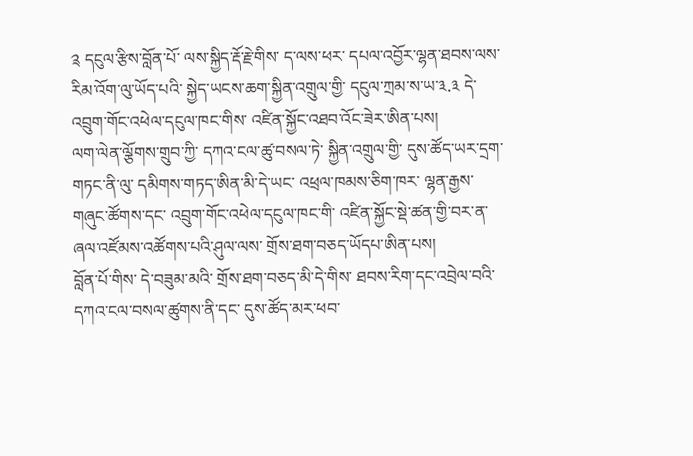༉ དངུལ་རྩིས་བློན་པོ་ ལས་སྐྱིད་རྡོ་རྗེ་གིས་ ད་ལས་ཕར་ དཔལ་འབྱོར་ལྷན་ཐབས་ལས་རིམ་འོག་ལུ་ཡོད་པའི་ སྐྱེད་ཡངས་ཆག་སྐྱིན་འགྲུལ་གྱི་ དངུལ་ཀྲམ་ས་ཡ་༣.༣ དེ་ འབྲུག་གོང་འཕེལ་དངུལ་ཁང་གིས་ འཛིན་སྐྱོང་འཐབ་འོང་ཟེར་ཨིན་པས།
ལག་ལེན་ལྕོགས་གྲུབ་ཀྱི་ དཀའ་ངལ་ཚུ་བསལ་ཏེ་ སྐྱིན་འགྲུལ་གྱི་ དུས་ཚོད་ཡར་དྲག་གཏང་ནི་ལུ་ དམིགས་གཏད་ཨིན་མི་དེ་ཡང་ འཕྲལ་ཁམས་ཅིག་ཁར་ ལྷན་རྒྱས་གཞུང་ཚོགས་དང་ འབྲུག་གོང་འཕེལ་དངུལ་ཁང་གི་ འཛིན་སྐྱོང་སྡེ་ཚན་གྱི་བར་ན་ ཞལ་འཛོམས་འཚོགས་པའི་ཤུལ་ལས་ གྲོས་ཐག་བཅད་ཡོདཔ་ཨིན་པས།
བློན་པོ་གིས་ དེ་བཟུམ་མའི་ གྲོས་ཐག་བཅད་མི་དེ་གིས་ ཐབས་རིག་དང་འབྲེལ་བའི་ དཀའ་ངལ་བསལ་ཚུགས་ནི་དང་ དུས་ཚོད་མར་ཕབ་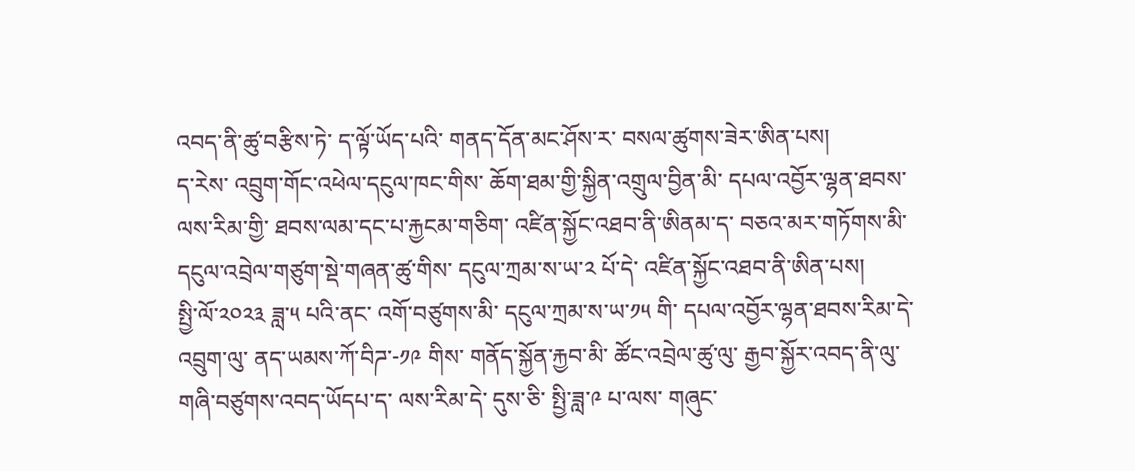འབད་ནི་ཚུ་བརྩིས་ཏེ་ ད་ལྟོ་ཡོད་པའི་ གནད་དོན་མང་ཤོས་ར་ བསལ་ཚུགས་ཟེར་ཨིན་པས།
ད་རེས་ འབྲུག་གོང་འཕེལ་དངུལ་ཁང་གིས་ ཆོག་ཐམ་གྱི་སྐྱིན་འགྲུལ་བྱིན་མི་ དཔལ་འབྱོར་ལྷན་ཐབས་ལས་རིམ་གྱི་ ཐབས་ལམ་དང་པ་རྐྱངམ་གཅིག་ འཛིན་སྐྱོང་འཐབ་ནི་ཨིནམ་ད་ བཅའ་མར་གཏོགས་མི་ དངུལ་འབྲེལ་གཙུག་སྡེ་གཞན་ཚུ་གིས་ དངུལ་ཀྲམ་ས་ཡ་༢ པོ་དེ་ འཛིན་སྐྱོང་འཐབ་ནི་ཨིན་པས།
སྤྱི་ལོ་༢༠༢༣ ཟླ་༥ པའི་ནང་ འགོ་བཙུགས་མི་ དངུལ་ཀྲམ་ས་ཡ་༡༥ གི་ དཔལ་འབྱོར་ལྷན་ཐབས་རིམ་དེ་ འབྲུག་ལུ་ ནད་ཡམས་ཀོ་བིཌ་-༡༩ གིས་ གནོད་སྐྱོན་རྐྱབ་མི་ ཚོང་འབྲེལ་ཚུ་ལུ་ རྒྱབ་སྐྱོར་འབད་ནི་ལུ་ གཞི་བཙུགས་འབད་ཡོདཔ་ད་ ལས་རིམ་དེ་ དུས་ཅི་ སྤྱི་ཟླ་༩ པ་ལས་ གཞུང་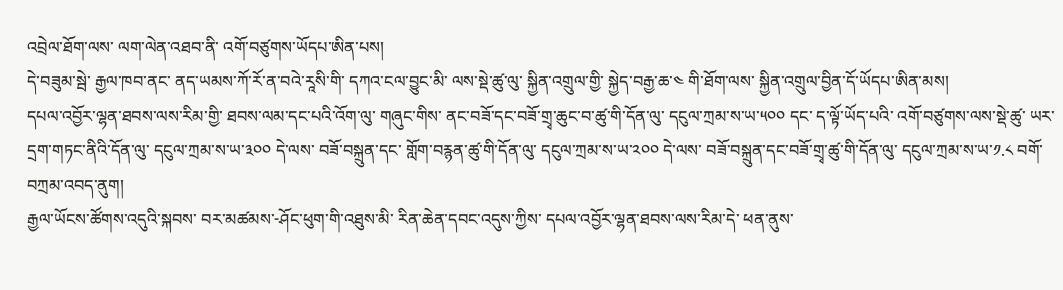འབྲེལ་ཐོག་ལས་ ལག་ལེན་འཐབ་ནི་ འགོ་བཙུགས་ཡོདཔ་ཨིན་པས།
དེ་བཟུམ་སྦེ་ རྒྱལ་ཁབ་ནང་ ནད་ཡམས་ཀོ་རོ་ན་བའེ་རཱསི་གི་ དཀའ་ངལ་བྱུང་མི་ ལས་སྡེ་ཚུ་ལུ་ སྐྱིན་འགྲུལ་གྱི་ སྐྱེད་བརྒྱ་ཆ་༤ གི་ཐོག་ལས་ སྐྱིན་འགྲུལ་བྱིན་དོ་ཡོདཔ་ཨིན་མས།
དཔལ་འབྱོར་ལྷན་ཐབས་ལས་རིམ་གྱི་ ཐབས་ལམ་དང་པའི་འོག་ལུ་ གཞུང་གིས་ ནང་བཟོ་དང་བཟོ་གྲྭ་ཆུང་བ་ཚུ་གི་དོན་ལུ་ དངུལ་ཀྲམ་ས་ཡ་༥༠༠ དང་ ད་ལྟོ་ཡོད་པའི་ འགོ་བཙུགས་ལས་སྡེ་ཚུ་ ཡར་དྲག་གཏང་ནིའི་དོན་ལུ་ དངུལ་ཀྲམ་ས་ཡ་༣༠༠ དེ་ལས་ བཟོ་བསྐྲུན་དང་ གློག་བརྙན་ཚུ་གི་དོན་ལུ་ དངུལ་ཀྲམ་ས་ཡ་༢༠༠ དེ་ལས་ བཟོ་བསྐྲུན་དང་བཟོ་གྲྭ་ཚུ་གི་དོན་ལུ་ དངུལ་ཀྲམ་ས་ཡ་༡.༨ བགོ་བཀྲམ་འབད་ནུག།
རྒྱལ་ཡོངས་ཚོགས་འདུའི་སྐབས་ བར་མཚམས་-ཤོང་ཕུག་གི་འཐུས་མི་ རིན་ཆེན་དབང་འདུས་ཀྱིས་ དཔལ་འབྱོར་ལྷན་ཐབས་ལས་རིམ་དེ་ ཕན་ནུས་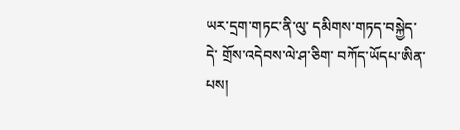ཡར་དྲག་གཏང་ནི་ལུ་ དམིགས་གཏད་བསྐྱེད་དེ་ གྲོས་འདེབས་ལེ་ཤ་ཅིག་ བཀོད་ཡོདཔ་ཨིན་པས།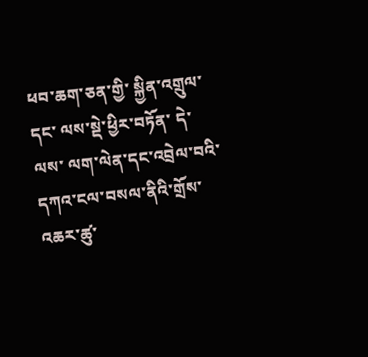ཕབ་ཆག་ཅན་གྱི་ སྐྱིན་འགྲུལ་དང་ ལས་སྡེ་ཕྱིར་བཏོན་ དེ་ལས་ ལག་ལེན་དང་འབྲེལ་བའི་ དཀའ་ངལ་བསལ་ནིའི་གྲོས་འཆར་ཚུ་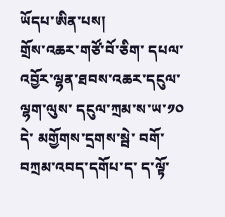ཡོདཔ་ཨིན་པས།
གྲོས་འཆར་གཙོ་བོ་ཅིག་ དཔལ་འབྱོར་ལྷན་ཐབས་འཆར་དངུལ་ལྷག་ལུས་ དངུལ་ཀྲམ་ས་ཡ་༡༠ དེ་ མགྱོགས་དྲགས་སྦེ་ བགོ་བཀྲམ་འབད་དགོཔ་ད་ ད་ལྟོ་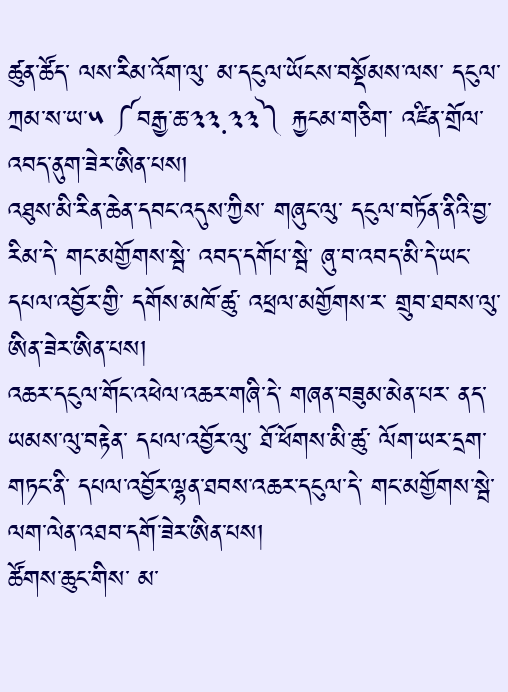ཚུན་ཚོད་ ལས་རིམ་འོག་ལུ་ མ་དངུལ་ཡོངས་བསྡོམས་ལས་ དངུལ་ཀྲམ་ས་ཡ་༥ ༼བརྒྱ་ཆ་༣༣.༣༣༽ རྐྱངམ་གཅིག་ འཛིན་གྲོལ་འབད་ནུག་ཟེར་ཨིན་པས།
འཐུས་མི་རིན་ཆེན་དབང་འདུས་ཀྱིས་ གཞུང་ལུ་ དངུལ་བཏོན་ནིའི་བྱ་རིམ་དེ་ གང་མགྱོགས་སྦེ་ འབད་དགོཔ་སྦེ་ ཞུ་བ་འབད་མི་དེ་ཡང་ དཔལ་འབྱོར་གྱི་ དགོས་མཁོ་ཚུ་ འཕྲལ་མགྱོགས་ར་ གྲུབ་ཐབས་ལུ་ཨིན་ཟེར་ཨིན་པས།
འཆར་དངུལ་གོང་འཕེལ་འཆར་གཞི་དེ་ གཞན་བཟུམ་མེན་པར་ ནད་ཡམས་ལུ་བརྟེན་ དཔལ་འབྱོར་ལུ་ ཐོ་ཕོགས་མི་ཚུ་ ལོག་ཡར་དྲག་གཏང་ནི་ དཔལ་འབྱོར་ལྷན་ཐབས་འཆར་དངུལ་དེ་ གང་མགྱོགས་སྦེ་ ལག་ལེན་འཐབ་དགོ་ཟེར་ཨིན་པས།
ཚོགས་ཆུང་གིས་ མ་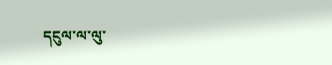དངུལ་ལ་ལུ་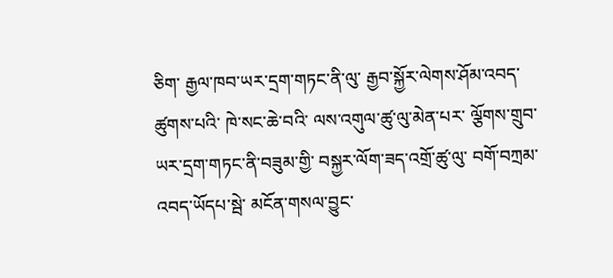ཅིག་ རྒྱལ་ཁབ་ཡར་དྲག་གཏང་ནི་ལུ་ རྒྱབ་སྐྱོར་ལེགས་ཤོམ་འབད་ཚུགས་པའི་ ཁེ་སང་ཆེ་བའི་ ལས་འགུལ་ཚུ་ལུ་མེན་པར་ ལྕོགས་གྲུབ་ཡར་དྲག་གཏང་ནི་བཟུམ་གྱི་ བསྐྱར་ལོག་ཟད་འགྲོ་ཚུ་ལུ་ བགོ་བཀྲམ་འབད་ཡོདཔ་སྦེ་ མངོན་གསལ་བྱུང་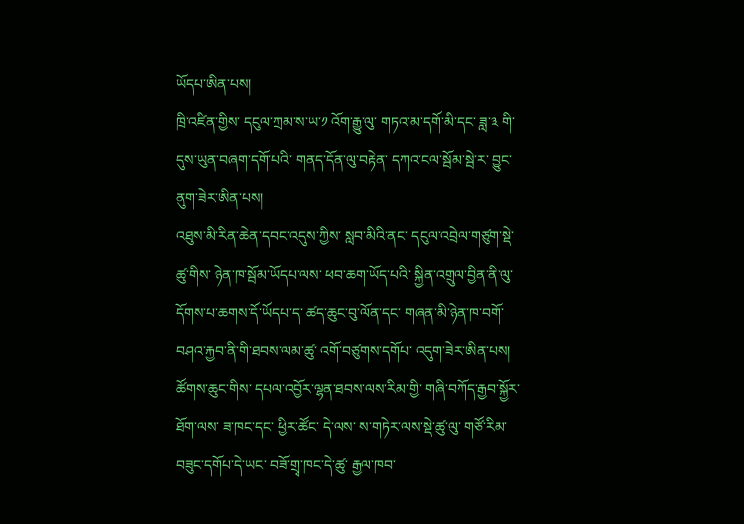ཡོདཔ་ཨིན་པས།
ཁྲི་འཛིན་གྱིས་ དངུལ་ཀྲམ་ས་ཡ་༡ འོག་རྒྱུ་ལུ་ གཏའ་མ་དགོ་མི་དང་ ཟླ་༣ གི་ དུས་ཡུན་བཞག་དགོ་པའི་ གནད་དོན་ལུ་བརྟེན་ དཀའ་ངལ་སྦོམ་སྦེ་ར་ བྱུང་ནུག་ཟེར་ཨིན་པས།
འཐུས་མི་རིན་ཆེན་དབང་འདུས་ཀྱིས་ སླབ་མིའི་ནང་ དངུལ་འབྲེལ་གཙུག་སྡེ་ཚུ་གིས་ ཉེན་ཁ་སྦོམ་ཡོདཔ་ལས་ ཕབ་ཆག་ཡོད་པའི་ སྐྱིན་འགྲུལ་བྱིན་ནི་ལུ་ དོགས་པ་ཆགས་དོ་ཡོདཔ་ད་ ཚད་ཆུང་བུ་ལོན་དང་ གཞན་མི་ཉེན་ཁ་བགོ་བཤའ་རྐྱབ་ནི་གི་ཐབས་ལམ་ཚུ་ འགོ་བཙུགས་དགོཔ་ འདུག་ཟེར་ཨིན་པས།
ཚོགས་ཆུང་གིས་ དཔལ་འབྱོར་ལྷན་ཐབས་ལས་རིམ་གྱི་ གཞི་བཀོད་རྒྱབ་སྐྱོར་ཐོག་ལས་ ཟ་ཁང་དང་ ཕྱིར་ཚོང་ དེ་ལས་ ས་གཏེར་ལས་སྡེ་ཚུ་ལུ་ གཙོ་རིམ་བཟུང་དགོཔ་དེ་ཡང་ བཟོ་གྲྭ་ཁང་དེ་ཚུ་ རྒྱལ་ཁབ་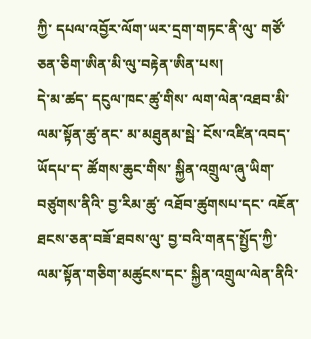ཀྱི་ དཔལ་འབྱོར་ལོག་ཡར་དྲག་གཏང་ནི་ལུ་ གཙོ་ཅན་ཅིག་ཨིན་མི་ལུ་བརྟེན་ཨིན་པས།
དེ་མ་ཚད་ དངུལ་ཁང་ཚུ་གིས་ ལག་ལེན་འཐབ་མི་ ལམ་སྟོན་ཚུ་ནང་ མ་མཐུནམ་སྦེ་ ངོས་འཛིན་འབད་ཡོདཔ་ད་ ཚོགས་ཆུང་གིས་ སྐྱིན་འགྲུལ་ཞུ་ཡིག་བཙུགས་ནིའི་ བྱ་རིམ་ཚུ་ འཐོབ་ཚུགསཔ་དང་ འཇོན་ཐངས་ཅན་བཟོ་ཐབས་ལུ་ བྱ་བའི་གནད་སྤྱོད་ཀྱི་ ལམ་སྟོན་གཅིག་མཚུངས་དང་ སྐྱིན་འགྲུལ་ལེན་ནིའི་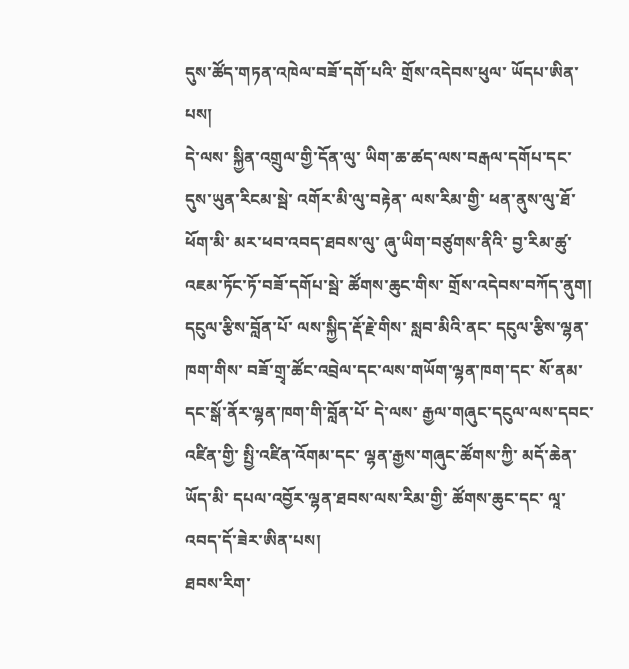དུས་ཚོད་གཏན་འཁེལ་བཟོ་དགོ་པའི་ གྲོས་འདེབས་ཕུལ་ ཡོདཔ་ཨིན་པས།
དེ་ལས་ སྐྱིན་འགྲུལ་གྱི་དོན་ལུ་ ཡིག་ཆ་ཚད་ལས་བརྒལ་དགོཔ་དང་ དུས་ཡུན་རིངམ་སྦེ་ འགོར་མི་ལུ་བརྟེན་ ལས་རིམ་གྱི་ ཕན་ནུས་ལུ་ཐོ་ཕོག་མི་ མར་ཕབ་འབད་ཐབས་ལུ་ ཞུ་ཡིག་བཙུགས་ནིའི་ བྱ་རིམ་ཚུ་ འཇམ་ཏོང་ཏོ་བཟོ་དགོཔ་སྦེ་ ཚོགས་ཆུང་གིས་ གྲོས་འདེབས་བཀོད་ནུག།
དངུལ་རྩིས་བློན་པོ་ ལས་སྐྱིད་རྡོ་རྗེ་གིས་ སླབ་མིའི་ནང་ དངུལ་རྩིས་ལྷན་ཁག་གིས་ བཟོ་གྲྭ་ཚོང་འབྲེལ་དང་ལས་གཡོག་ལྷན་ཁག་དང་ སོ་ནམ་དང་སྒོ་ནོར་ལྷན་ཁག་གི་བློན་པོ་ དེ་ལས་ རྒྱལ་གཞུང་དངུལ་ལས་དབང་འཛིན་གྱི་ སྤྱི་འཛིན་འོགམ་དང་ ལྷན་རྒྱས་གཞུང་ཚོགས་ཀྱི་ མདོ་ཆེན་ཡོད་མི་ དཔལ་འབྱོར་ལྷན་ཐབས་ལས་རིམ་གྱི་ ཚོགས་ཆུང་དང་ ལཱ་འབད་དོ་ཟེར་ཨིན་པས།
ཐབས་རིག་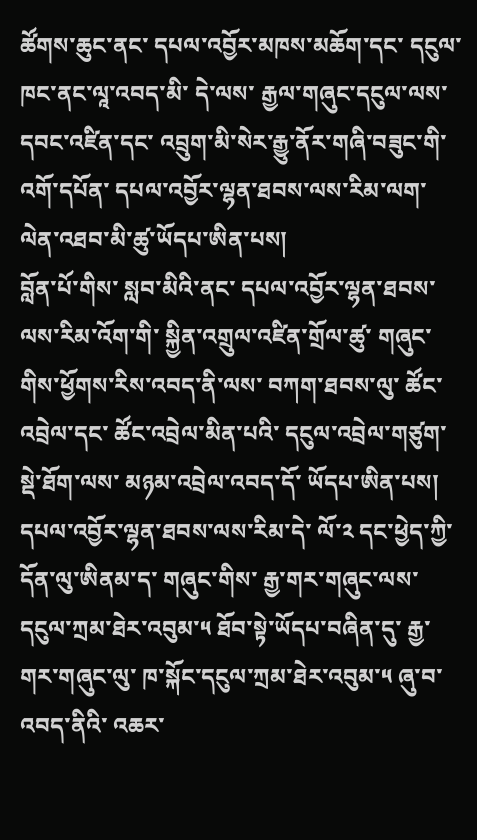ཚོགས་ཆུང་ནང་ དཔལ་འབྱོར་མཁས་མཆོག་དང་ དངུལ་ཁང་ནང་ལཱ་འབད་མི་ དེ་ལས་ རྒྱལ་གཞུང་དངུལ་ལས་དབང་འཛིན་དང་ འབྲུག་མི་སེར་རྒྱུ་ནོར་གཞི་བཟུང་གི་འགོ་དཔོན་ དཔལ་འབྱོར་ལྷན་ཐབས་ལས་རིམ་ལག་ལེན་འཐབ་མི་ཚུ་ཡོདཔ་ཨིན་པས།
བློན་པོ་གིས་ སླབ་མིའི་ནང་ དཔལ་འབྱོར་ལྷན་ཐབས་ལས་རིམ་འོག་གི་ སྐྱིན་འགྲུལ་འཛིན་གྲོལ་ཚུ་ གཞུང་གིས་ཕྱོགས་རིས་འབད་ནི་ལས་ བཀག་ཐབས་ལུ་ ཚོང་འབྲེལ་དང་ ཚོང་འབྲེལ་མིན་པའི་ དངུལ་འབྲེལ་གཙུག་སྡེ་ཐོག་ལས་ མཉམ་འབྲེལ་འབད་དོ་ ཡོདཔ་ཨིན་པས།
དཔལ་འབྱོར་ལྷན་ཐབས་ལས་རིམ་དེ་ ལོ་༢ དང་ཕྱེད་ཀྱི་དོན་ལུ་ཨིནམ་ད་ གཞུང་གིས་ རྒྱ་གར་གཞུང་ལས་ དངུལ་ཀྲམ་ཐེར་འབུམ་༥ ཐོབ་སྟེ་ཡོདཔ་བཞིན་དུ་ རྒྱ་གར་གཞུང་ལུ་ ཁ་སྐོང་དངུལ་ཀྲམ་ཐེར་འབུམ་༥ ཞུ་བ་འབད་ནིའི་ འཆར་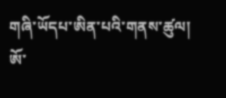གཞི་ཡོདཔ་ཨིན་པའི་གནས་ཚུལ།
ཨོ་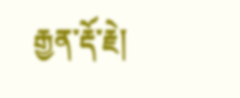རྒྱན་རྡོ་རྗེ།